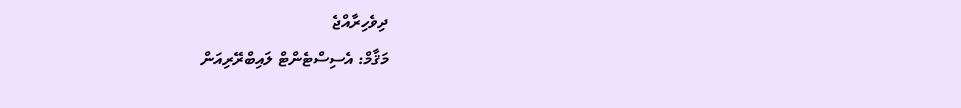ދިވެހިރާއްޖެ
މަޤާމް: އެސިސްޓެންޓް ލައިބްރޭރިއަން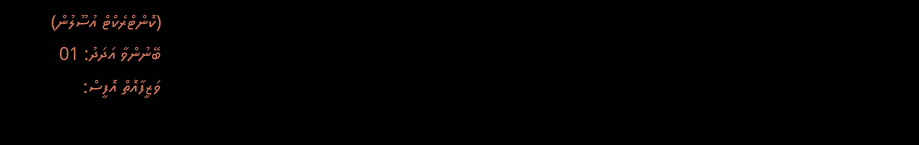(ކޮންޓްރެކްޓް އުސޫލުން)
ބޭނުންވާ އަދަދު: 01
ވަޒީފާއޮތް އޮފީސް: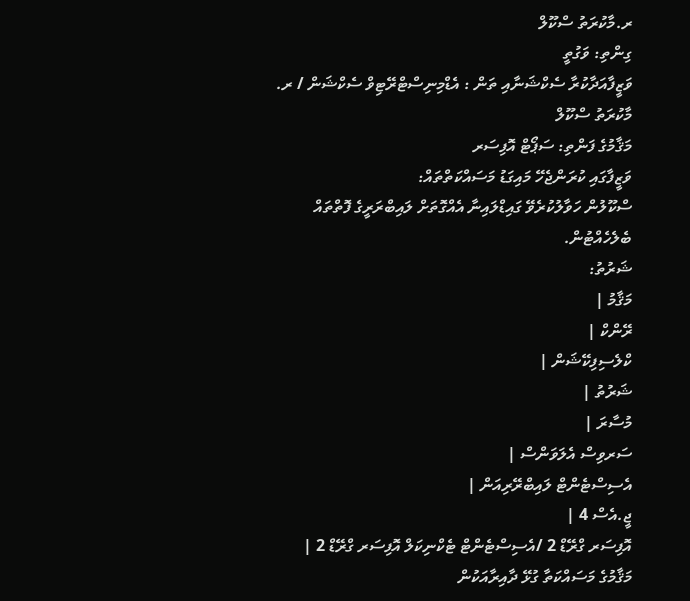ރ.މާކުރަތު ސްކޫލް
ގިންތި: ވަގުތީ
ވަޒީފާއަދާކުރާ ސެކްޝަނާއި ތަން : އެޑްމިނިސްޓްރޭޓިވް ސެކްޝަން / ރ. މާކުރަތު ސްކޫލް
މަޤާމުގެ ފަންތި: ސަޕޯޓް އޮފިސަރ
ވަޒީފާގައި ކުރަންޖެހޭ މައިގަޑު މަސައްކަތްތައް:
ސްކޫލުން ހަވާލުކުރެވޭ ގައިޑްލައިނާ އެއްގޮތަށް ލައިބްރަރީގެ ފޮތްތައް ބެލެހެއްޓުން.
ޝަރުތު:
މަޤާމު |
ރޭންކް |
ކްލެސިފިކޭޝަން |
ޝަރުތު |
މުސާރަ |
ސަރވިސް އެލަވަންސް |
އެސިސްޓެންޓް ލައިބްރޭރިއަން |
ޖީ.އެސް 4 |
އޮފިސަރ ގްރޭޑް 2 /އެސިސްޓެންޓް ޓެކްނިކަލް އޮފިސަރ ގްރޭޑް 2 |
މަޤާމުގެ މަސައްކަތާ ގުޅޭ ދާއިރާއަކުން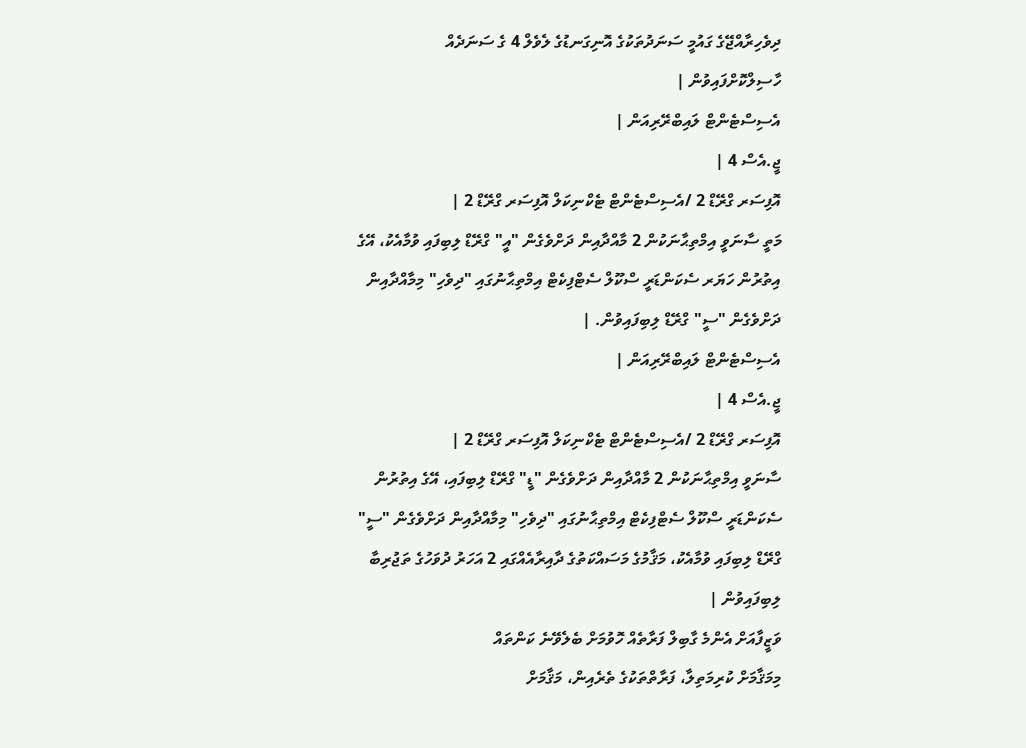ދިވެހިރާއްޖޭގެ ގައުމީ ސަނަދުތަކުގެ އޮނިގަނޑުގެ ލެވެލް 4 ގެ ސަނަދެއް ހާސިލްކޮށްފައިވުން |
އެސިސްޓެންޓް ލައިބްރޭރިއަން |
ޖީ.އެސް 4 |
އޮފިސަރ ގްރޭޑް 2 /އެސިސްޓެންޓް ޓެކްނިކަލް އޮފިސަރ ގްރޭޑް 2 |
މަތީ ސާނަވީ އިމްތިޙާނަކުން 2 މާއްދާއިން ދަށްވެގެން "އީ" ގްރޭޑް ލިބިފައި ވުމާއެކު، އޭގެ އިތުރުން ހަޔަރ ސެކަންޑަރީ ސްކޫލް ސެޓްފިކެޓް އިމްތިޙާނުގައި "ދިވެހި" މިމާއްދާއިން ދަށްވެގެން "ސީ" ގްރޭޑް ލިބިފައިވުން. |
އެސިސްޓެންޓް ލައިބްރޭރިއަން |
ޖީ.އެސް 4 |
އޮފިސަރ ގްރޭޑް 2 /އެސިސްޓެންޓް ޓެކްނިކަލް އޮފިސަރ ގްރޭޑް 2 |
ސާނަވީ އިމްތިޙާނަކުން 2 މާއްދާއިން ދަށްވެގެން "ޑީ" ގްރޭޑް ލިބިފައި، އޭގެ އިތުރުން ސެކަންޑަރީ ސްކޫލް ސެޓްފިކެޓް އިމްތިޙާނުގައި "ދިވެހި" މިމާއްދާއިން ދަށްވެގެން "ސީ" ގްރޭޑް ލިބިފައި ވުމާއެކު، މަޤާމުގެ މަސައްކަތުގެ ދާއިރާއެއްގައި 2 އަހަރު ދުވަހުގެ ތަޖުރިބާ ލިބިފައިވުން |
ވަޒީފާއަށް އެންމެ ގާބިލް ފަރާތެއް ހޮވުމަށް ބެލެވޭނެ ކަންތައް
މިމަޤާމަށް ކުރިމަތިލާ، ފަރާތްތަކުގެ ތެރެއިން، މަޤާމަށް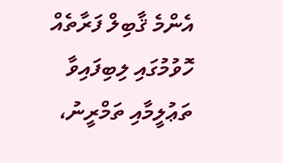އެންމެ ޤާބިލް ފަރާތެއް ހޮވުމުގައި ލިބިފައިވާ ތަޢުލީމާއި ތަމްރީނު،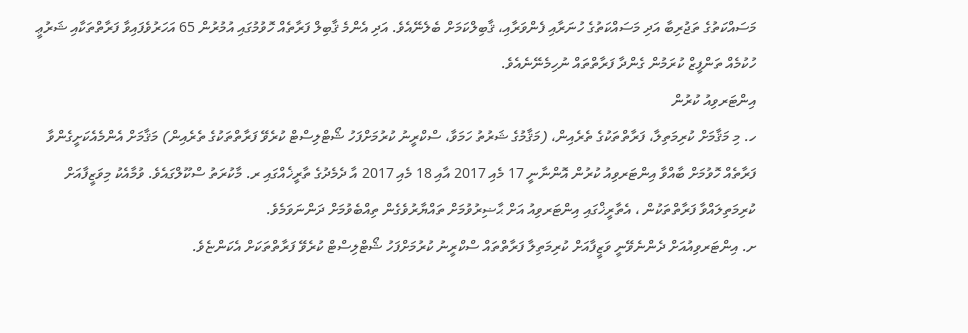މަސައްކަތުގެ ތަޖުރިބާ އަދި މަސައްކަތުގެ ހުނަރާއި ފެންވަރާއި، ޤާބިލްކަމަށް ބެލެނޭއެވެ. އަދި އެންމެ ޤާބިލް ފަރާތެއް ހޮވުމުގައި އުމުރުން 65 އަހަރުވެފައިވާ ފަރާތްތަކާއި ޝަރުޢީ ހުކުމެއް ތަންފީޒް ކުރަމުން ގެންދާ ފަރާތްތައް ނުހިމެނޭނެއެވެ.
އިންޓަރވިއު ކުރުން
ހ. މި މަޤާމަށް ކުރިމަތިލާ، ފަރާތްތަކުގެ ތެރެއިން، (މަޤާމުގެ ޝަރުތު ހަމަވާ، ސްކްރީނު ކުރުމަށްފަހު ޝޯޓްލިސްޓް ކުރެވޭ ފަރާތްތަކުގެ ތެރެއިން) މަޤާމަށް އެންމެއެކަށީގެންވާ ފަރާތެއް ހޮވުމަށް ބާއްވާ އިންޓަރވިއު ކުރުން އޮންނާނީ 17 މެއި 2017 އާއި 18 މެއި 2017 އާ ދެމެދުގެ ތާރީޚެއްގައި ރ. މާކުރަތު ސްކޫލްގައެވެ. ވުމާއެކު މިވަޒީފާއަށް ކުރިމަތިލައްވާ ފަރާތްތަކުން ، އެތާރީޚްގައި އިންޓަރވިއު އަށް ޙާޟިރުވުމަށް ތައްޔާރުވެގެން ތިއްބެވުމަށް ދަންނަވަމެވެ.
ށ. އިންޓަރވިއުއަށް ދެންނެވޭނީ ވަޒީފާއަށް ކުރިމަތިލާ ފަރާތްތައް ސްކްރީނު ކުރުމަށްފަހު ޝޯޓްލިސްޓް ކުރެވޭ ފަރާތްތަކަށް އެކަންޏެވެ.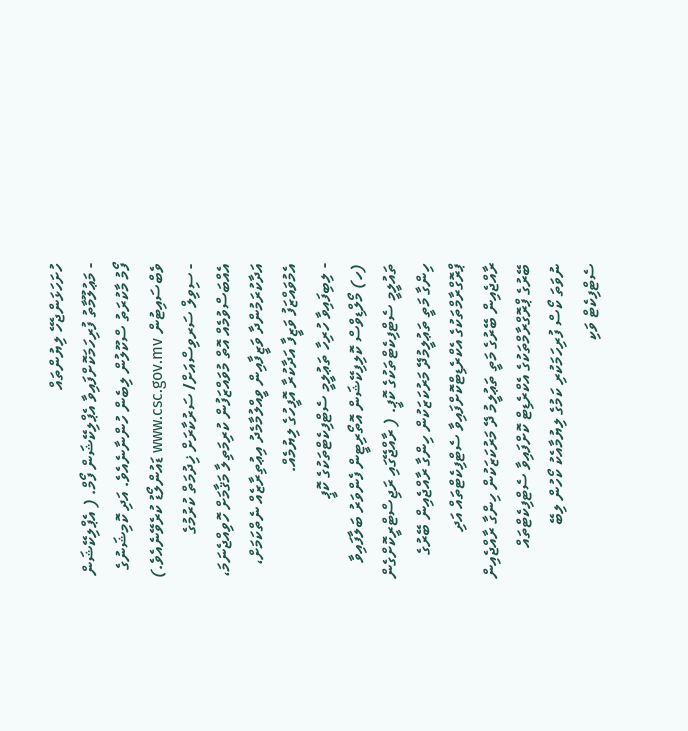ހުށަހަޅަންޖެހޭ ލިޔުންތައް
- މަޢުލޫމާތު ފުރިހަމަކޮށްފައިވާ އެޕްލިކޭޝަން ފޯމް. ( އެޕްލިކޭޝަން ފޯމު މާކުރަތު ސްކޫލުން ލިބެން ހުންނާނެއެވެ. އަދި ކޮމިޝަނުގެ ވެބްސައިޓުން www.csc.gov.mv ޑައުންލޯޑު ކުރެވޭނެއެވެ.)
- ސިވިލް ސަރވިސްއަށް/ ސަރުކާރަށް ޚިދުމަތް ކުރުމުގެ އެއްބަސްވުމެއް އޮތް މުވައްޒަފުން ކުރިމަތިލާ މަޤާމަށް ހޮވިއްޖެނަމަ، އަދާކުރަމުންދާ ވަޒީފާއިން ވީއްލުމާމެދު އިޢުތިރާޒެއް ނެތްކަމަށް، އެމުވައްޒަފު ވަޒީފާ އަދާކުރާ އޮފީހުގެ ލިޔުމެއް.
- ލިބިފައިވާ ހުރިހާ ތަޢުލީމީ ސެޓްފިކެޓްތަކުގެ ކޮޕީ
(ހ) މޯލްޑިވްސް ކޮލިފިކޭޝަން އޮތޯރިޓީން ފެންވަރު ބަލާފައިވާ ތައުލީމީ ސެޓްފިކެޓްތަކުގެ ކޮޕީ. ( ރާއްޖޭގައި ރަޖިސްޓްރީކޮށްގެން ހިންގާ މަތީ ތަޢުލީމުދޭ މަރުކަޒަކުން ހިންގާ ރާއްޖެއިން ބޭރުގެ ޕްރޮގްރާމްތަކުގެ އެކްރެޑިޓްކޮށްފައިވާ ސެޓްފިކެޓްތައް އަދި ރާއްޖެއިން ބޭރުގެ މަތީ ތަޢުލީމު ދޭ މަރުކަޒަކުން ހިންގާ ރާއްޖެއިން ބޭރުގެ ޕްރޮގްރާމްތަކުގެ އެކްރެޑިޓް ކޮށްފައިވާ ސެޓްފިކެޓްތައް ނުވަތަ ކޯސް ފުރިހަމަކުރި ކަމުގެ ލިޔުމާއެކު ކޯހުން ލިބޭ ސެޓްފިކެޓް ވަކި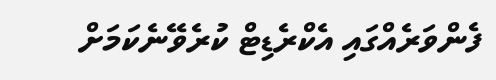ފެންވަރެއްގައި އެކްރެޑިޓް ކުރެވޭނެކަމަށް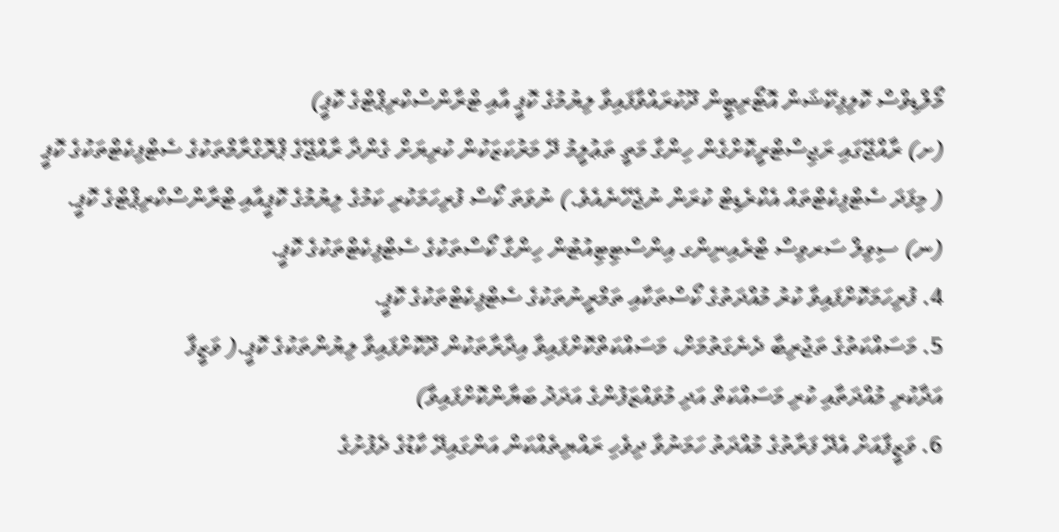މޯލްޑިވްސް ކޮލިފިކޭޝަން އޮޓޯރިޓީން ދޫކުރައްވާފައިވާ ލިޔުމުގެ ކޮޕީ އާއި ޓްރާންސްކްރިޕްޓްގެ ކޮޕީ)
(ށ) ރާއްޖޭގައި ރަޖިސްޓްރީކޮށްގެން ހިންގާ މަތީ ތަޢުލީމު ދޭ މަރުކަޒަކުން ކުރިޔަށް ގެންދާ ރާއްޖޭގެ ޕްރޮގްރާމްތަކުގެ ސެޓްފިކެޓްތަކުގެ ކޮޕީ ( މިފަދަ ސެޓްފިކެޓްތައް އެކްރެޑިޓް ކުރަން ނުޖެހޭނެއެވެ.) ނުވަތަ ކޯސް ފުރިހަމަކުރި ކަމުގެ ލިޔުމުގެ ކޮޕީއާއި ޓްރާންސްކްރިޕްޓްގެ ކޮޕީ.
(ނ) ސިވިލް ސަރވިސް ޓްރެއިނިންގ އިންސްޓިޓިއުޓުން ހިންގާ ކޯސްތަކުގެ ސެޓްފިކެޓްތަކުގެ ކޮޕީ.
4. ފުރިހަމަކޮށްފައިވާ ކުރު މުއްދަތުގެ ކޯސްތަކާއި ތަމްރީނުތަކުގެ ސެޓްފިކެޓްތަކުގެ ކޮޕީ.
5. މަސައްކަތުގެ ތަޖުރިބާ ދެނެގަތުމަށް، މަސައްކަތްކޮށްފައިވާ އިދާރާތަކުން ދޫކޮށްފައިވާ ލިޔުންތަކުގެ ކޮޕީ.( ވަޒީފާ
އަދާކުރި މުއްދަތާއި ކުރި މަސައްކަތް އަދި މުވައްޒަފުންގެ އަދަދު ބަޔާންކޮށްފައިވާ)
6. ވަޒީފާއަށް އެދޭ ފަރާތުގެ މުއްދަތު ހަމަނުވާ ދިވެހި ރައްޔިތެއްކަން އަންގައިދޭ ކާޑުގެ ދެފުށުގެ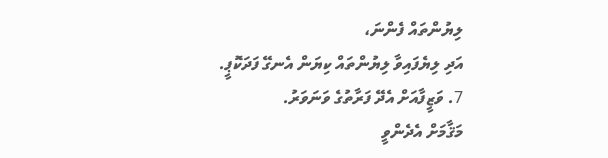ލިޔުންތައް ފެންނަ،
އަދި ލިޔެފައިވާ ލިޔުންތައް ކިޔަން އެނގޭ ފަދަކޮޕީ.
7. ވަޒީފާއަށް އެދޭ ފަރާތުގެ ވަނަވަރު.
މަޤާމަށް އެދެންވީ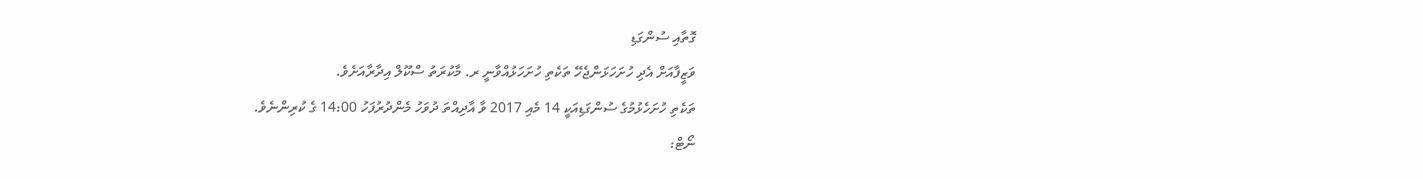ގޮތާއި ސުންގަޑި
ވަޒީފާއަށް އެދި ހުށަހަޅަންޖެހޭ ތަކެތި ހުށަހަޅުއްވާނީ ރ. މާކުރަތު ސްކޫލް އިދާރާއަށެވެ.
ތަކެތި ހުށަހެޅުމުގެ ސުންގަޑިއަކީ 14 މެއި 2017 ވާ އާދިއްތަ ދުވަހު މެންދުރުފަހު 14:00 ގެ ކުރިންނެވެ.
ނޯޓް: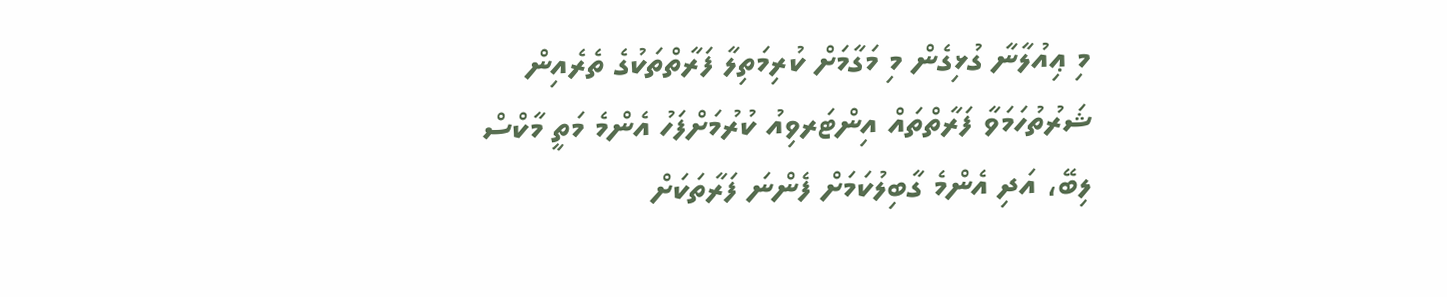މި ޢިއުލާނާ ގުޅިގެން މި މަގާމަށް ކުރިމަތިލާ ފަރާތްތަކުގެ ތެރެއިން ޝަރުތުހަމަވާ ފަރާތްތައް އިންޓަރވިއު ކުރުމަށްފަހު އެންމެ މަތީ މާކްސް ލިބޭ، އަދި އެންމެ ގާބިލުކަމަށް ފެންނަ ފަރާތަކަށް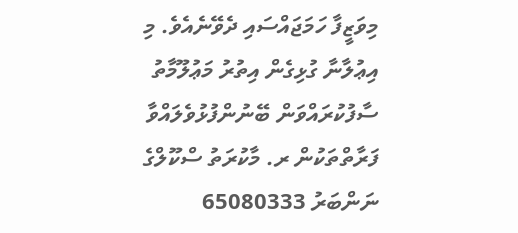މިވަޒީފާ ހަމަޖައްސައި ދެވޭނެއެވެ. މި އިޢުލާނާ ގުޅިގެން އިތުރު މަޢުލޫމާތު ސާފުކުރައްވަން ބޭނުންފުޅުވެލައްވާ ފަރާތްތަކުން ރ. މާކުރަތު ސްކޫލްގެ ނަންބަރު 65080333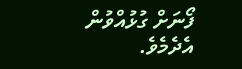ފޯނަށް ގުޅުއްވުން އެދެމެވެ.